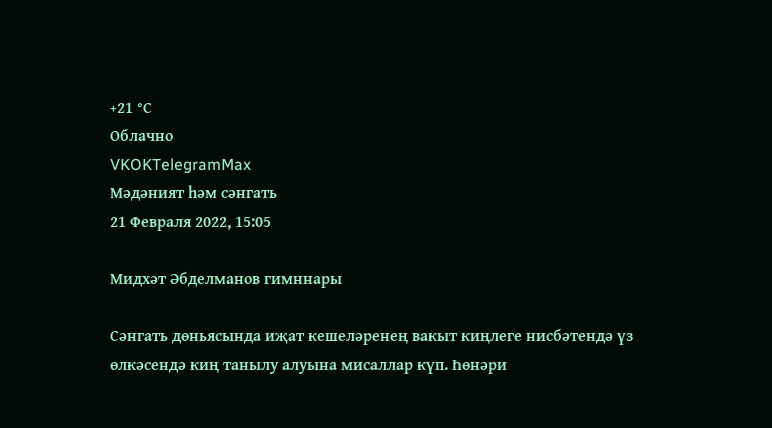+21 °С
Облачно
VKOKTelegramMax
Мәдәният һәм сәнгать
21 Февраля 2022, 15:05

Мидхәт Әбделманов гимннары

Сәнгать дөньясында иҗат кешеләренең вакыт киңлеге нисбәтендә үз өлкәсендә киң танылу алуына мисаллар күп. Һөнәри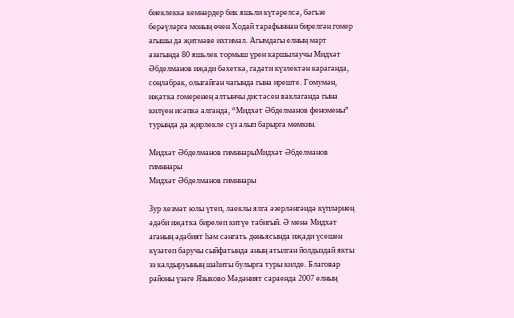биеклеккә кемнәрдер бик яшьли күтәрелсә, бәгъзе берәүләргә моның өчен Ходай тарафыннан бирелгән гомер агышы да җитмәве ихтимал. Агымдагы елның март азагында 80 яшьлек тормыш үрен каршылаучы Мидхәт Әбделманов иҗади бәхеткә, гадәти күзлектән караганда, соңлабрак, олыгайган чагында гына иреште. Гомумән, иҗатка гомеренең алтынчы дистәсен ваклаганда гына килүен исәпкә алганда, “Мидхәт Әбделманов феномены” турында да җирлекле сүз алып барырга мөмкин.

Мидхәт Әбделманов гимннарыМидхәт Әбделманов гимннары
Мидхәт Әбделманов гимннары

Зур хезмәт юлы үтеп, лаеклы ялга әзерләнгәндә күпләрнең әдәби иҗатка бирелеп китүе табигый. Ә менә Мидхәт аганың әдәбият һәм сәнгать дөньясында иҗади үсешен күзәтеп баручы сыйфатында аның атылган йолдыздай якты эз калдыруының шаһиты булырга туры килде. Благовар районы үзәге Языково Мәдәният сараенда 2007 елның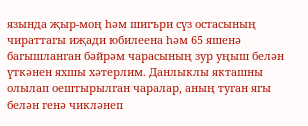язында җыр-моң һәм шигъри сүз остасының чираттагы иҗади юбилеена һәм 65 яшенә багышланган бәйрәм чарасының зур уңыш белән үткәнен яхшы хәтерлим. Данлыклы якташны олылап оештырылган чаралар, аның туган ягы белән генә чикләнеп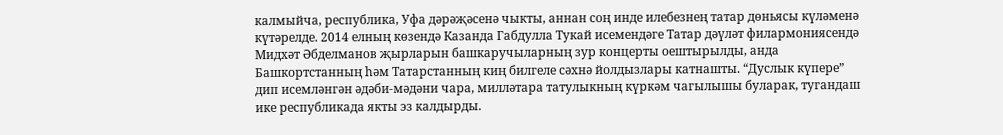калмыйча, республика, Уфа дәрәҗәсенә чыкты, аннан соң инде илебезнең татар дөньясы күләменә күтәрелде. 2014 елның көзендә Казанда Габдулла Тукай исемендәге Татар дәүләт филармониясендә Мидхәт Әбделманов җырларын башкаручыларның зур концерты оештырылды, анда Башкортстанның һәм Татарстанның киң билгеле сәхнә йолдызлары катнашты. “Дуслык күпере” дип исемләнгән әдәби-мәдәни чара, милләтара татулыкның күркәм чагылышы буларак, тугандаш ике республикада якты эз калдырды.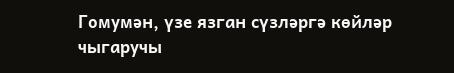Гомумән, үзе язган сүзләргә көйләр чыгаручы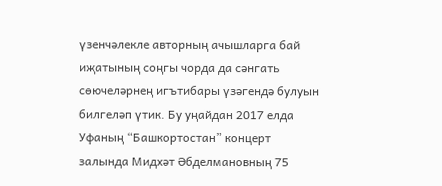үзенчәлекле авторның ачышларга бай иҗатының соңгы чорда да сәнгать сөючеләрнең игътибары үзәгендә булуын билгеләп үтик. Бу уңайдан 2017 елда Уфаның “Башкортостан” концерт залында Мидхәт Әбделмановның 75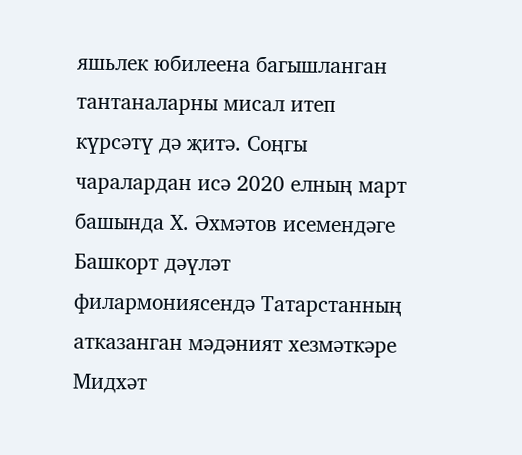яшьлек юбилеена багышланган тантаналарны мисал итеп күрсәтү дә җитә. Соңгы чаралардан исә 2020 елның март башында Х. Әхмәтов исемендәге Башкорт дәүләт филармониясендә Татарстанның атказанган мәдәният хезмәткәре Мидхәт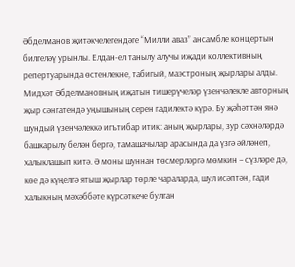Әбделманов җитәкчелегендәге “Милли аваз” ансамбле концертын билгеләү урынлы. Елдан-ел танылу алучы иҗади коллективның репертуарында өстенлекне, табигый, маэстроның җырлары алды.
Мидхәт Әбделмановның иҗатын тишерүчеләр үзенчәлекле авторның җыр сәнгатендә уңышының серен гадилектә күрә. Бу җәһәттән янә шундый үзенчәлеккә игътибар итик: аның җырлары, зур сәхнәләрдә башкарылу белән бергә, тамашачылар арасында да үзгә әйләнеп, халыклашып китә. Ә моны шуннан төсмерләргә мөмкин – сүзләре дә, көе дә күңелгә ятыш җырлар төрле чараларда, шул исәптән, гади халыкның мәхәббәте күрсәткече булган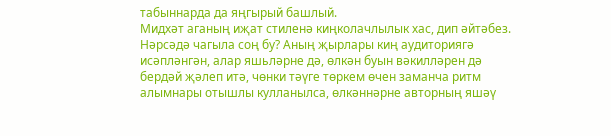табыннарда да яңгырый башлый.
Мидхәт аганың иҗат стиленә киңколачлылык хас, дип әйтәбез. Нәрсәдә чагыла соң бу? Аның җырлары киң аудиториягә исәпләнгән, алар яшьләрне дә, өлкән буын вәкилләрен дә бердәй җәлеп итә, чөнки тәүге төркем өчен заманча ритм алымнары отышлы кулланылса, өлкәннәрне авторның яшәү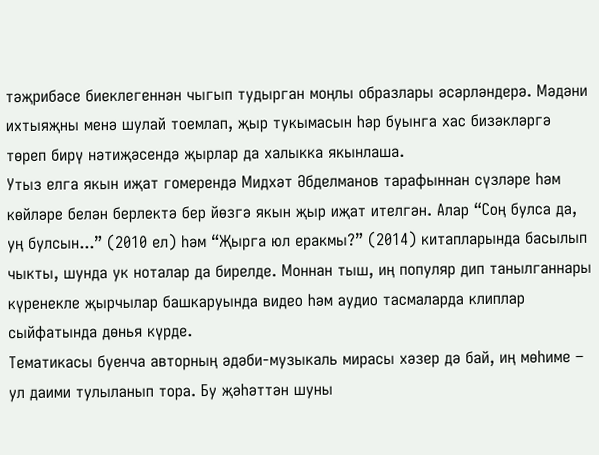тәҗрибәсе биеклегеннән чыгып тудырган моңлы образлары әсәрләндерә. Мәдәни ихтыяҗны менә шулай тоемлап, җыр тукымасын һәр буынга хас бизәкләргә төреп бирү нәтиҗәсендә җырлар да халыкка якынлаша.
Утыз елга якын иҗат гомерендә Мидхәт Әбделманов тарафыннан сүзләре һәм көйләре белән берлектә бер йөзгә якын җыр иҗат ителгән. Алар “Соң булса да, уң булсын...” (2010 ел) һәм “Җырга юл еракмы?” (2014) китапларында басылып чыкты, шунда ук ноталар да бирелде. Моннан тыш, иң популяр дип танылганнары күренекле җырчылар башкаруында видео һәм аудио тасмаларда клиплар сыйфатында дөнья күрде.
Тематикасы буенча авторның әдәби-музыкаль мирасы хәзер дә бай, иң мөһиме – ул даими тулыланып тора. Бу җәһәттән шуны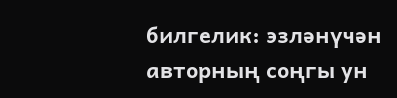билгелик: эзләнүчән авторның соңгы ун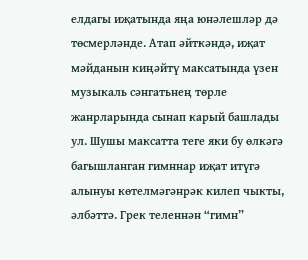елдагы иҗатында яңа юнәлешләр дә төсмерләнде. Атап әйткәндә, иҗат мәйданын киңәйтү максатында үзен музыкаль сәнгатьнең төрле жанрларында сынап карый башлады ул. Шушы максатта теге яки бу өлкәгә багышланган гимннар иҗат итүгә алынуы көтелмәгәнрәк килеп чыкты, әлбәттә. Грек теленнән “гимн”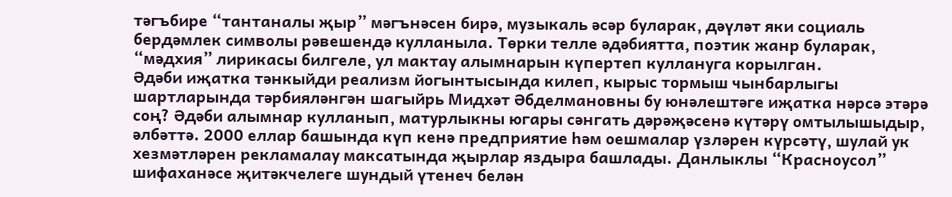тәгъбире “тантаналы җыр” мәгънәсен бирә, музыкаль әсәр буларак, дәүләт яки социаль бердәмлек символы рәвешендә кулланыла. Төрки телле әдәбиятта, поэтик жанр буларак, “мәдхия” лирикасы билгеле, ул мактау алымнарын күпертеп куллануга корылган.
Әдәби иҗатка тәнкыйди реализм йогынтысында килеп, кырыс тормыш чынбарлыгы шартларында тәрбияләнгән шагыйрь Мидхәт Әбделмановны бу юнәлештәге иҗатка нәрсә этәрә соң? Әдәби алымнар кулланып, матурлыкны югары сәнгать дәрәҗәсенә күтәрү омтылышыдыр, әлбәттә. 2000 еллар башында күп кенә предприятие һәм оешмалар үзләрен күрсәтү, шулай ук хезмәтләрен рекламалау максатында җырлар яздыра башлады. Данлыклы “Красноусол” шифаханәсе җитәкчелеге шундый үтенеч белән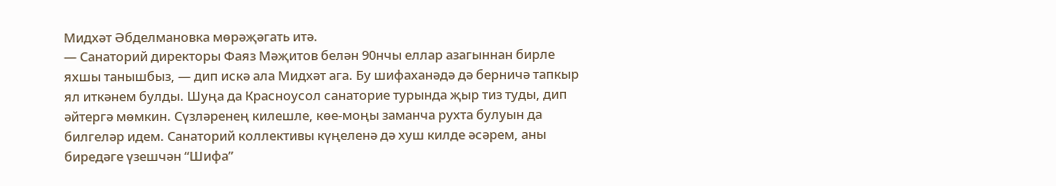Мидхәт Әбделмановка мөрәҗәгать итә.
— Санаторий директоры Фаяз Мәҗитов белән 90нчы еллар азагыннан бирле яхшы танышбыз, — дип искә ала Мидхәт ага. Бу шифаханәдә дә берничә тапкыр ял иткәнем булды. Шуңа да Красноусол санаторие турында җыр тиз туды, дип әйтергә мөмкин. Сүзләренең килешле, көе-моңы заманча рухта булуын да билгеләр идем. Санаторий коллективы күңеленә дә хуш килде әсәрем, аны биредәге үзешчән “Шифа”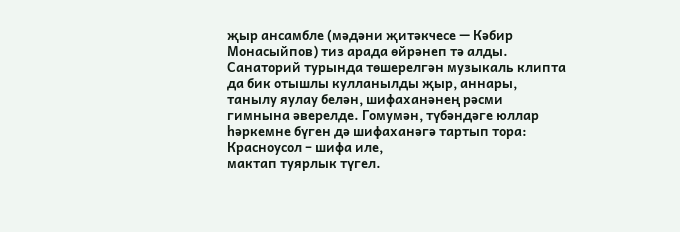җыр ансамбле (мәдәни җитәкчесе — Кәбир Монасыйпов) тиз арада өйрәнеп тә алды. Санаторий турында төшерелгән музыкаль клипта да бик отышлы кулланылды җыр, аннары, танылу яулау белән, шифаханәнең рәсми гимнына әверелде. Гомумән, түбәндәге юллар һәркемне бүген дә шифаханәгә тартып тора:
Красноусол – шифа иле,
мактап туярлык түгел.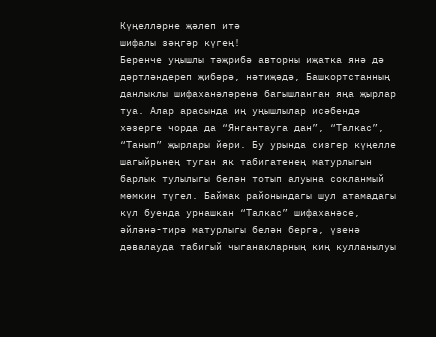Күңелләрне җәлеп итә
шифалы зәңгәр күгең!
Беренче уңышлы тәҗрибә авторны иҗатка янә дә дәртләндереп җибәрә, нәтиҗәдә, Башкортстанның данлыклы шифаханәләренә багышланган яңа җырлар туа. Алар арасында иң уңышлылар исәбендә хәзерге чорда да “Янгантауга дан”, “Талкас”, “Танып” җырлары йөри. Бу урында сизгер күңелле шагыйрьнең туган як табигатенең матурлыгын барлык тулылыгы белән тотып алуына сокланмый мөмкин түгел. Баймак районындагы шул атамадагы күл буенда урнашкан “Талкас” шифаханәсе, әйләнә-тирә матурлыгы белән бергә, үзенә дәвалауда табигый чыганакларның киң кулланылуы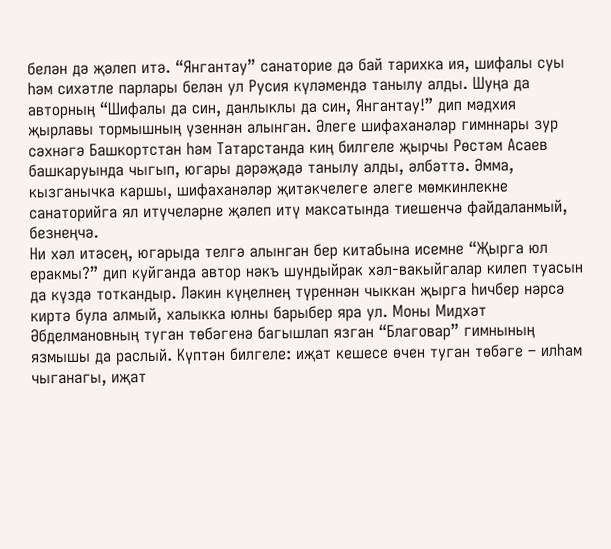белән дә җәлеп итә. “Янгантау” санаторие дә бай тарихка ия, шифалы суы һәм сихәтле парлары белән ул Русия күләмендә танылу алды. Шуңа да авторның “Шифалы да син, данлыклы да син, Янгантау!” дип мәдхия җырлавы тормышның үзеннән алынган. Әлеге шифаханәләр гимннары зур сәхнәгә Башкортстан һәм Татарстанда киң билгеле җырчы Рөстәм Асаев башкаруында чыгып, югары дәрәҗәдә танылу алды, әлбәттә. Әмма, кызганычка каршы, шифаханәләр җитәкчелеге әлеге мөмкинлекне санаторийга ял итүчеләрне җәлеп итү максатында тиешенчә файдаланмый, безнеңчә.
Ни хәл итәсең, югарыда телгә алынган бер китабына исемне “Җырга юл еракмы?” дип куйганда автор нәкъ шундыйрак хәл-вакыйгалар килеп туасын да күздә тоткандыр. Ләкин күңелнең түреннән чыккан җырга һичбер нәрсә киртә була алмый, халыкка юлны барыбер яра ул. Моны Мидхәт Әбделмановның туган төбәгенә багышлап язган “Благовар” гимнының язмышы да раслый. Күптән билгеле: иҗат кешесе өчен туган төбәге – илһам чыганагы, иҗат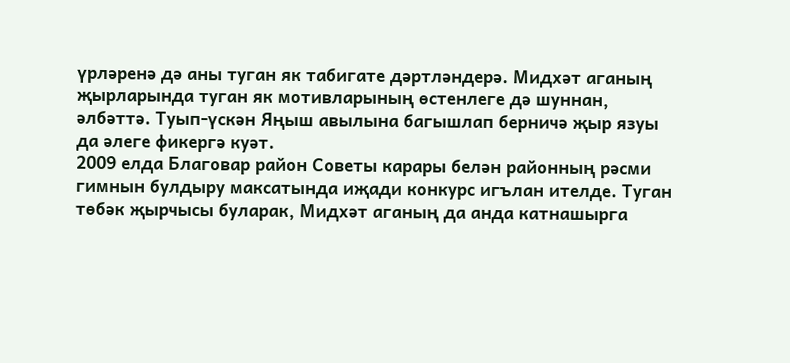үрләренә дә аны туган як табигате дәртләндерә. Мидхәт аганың җырларында туган як мотивларының өстенлеге дә шуннан, әлбәттә. Туып-үскән Яңыш авылына багышлап берничә җыр язуы да әлеге фикергә куәт.
2009 елда Благовар район Советы карары белән районның рәсми гимнын булдыру максатында иҗади конкурс игълан ителде. Туган төбәк җырчысы буларак, Мидхәт аганың да анда катнашырга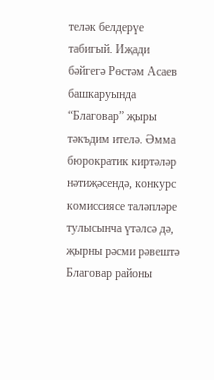теләк белдерүе табигый. Иҗади бәйгегә Рөстәм Асаев башкаруында “Благовар” җыры тәкъдим ителә. Әмма бюрократик киртәләр нәтиҗәсендә, конкурс комиссиясе таләпләре тулысынча үтәлсә дә, җырны рәсми рәвештә Благовар районы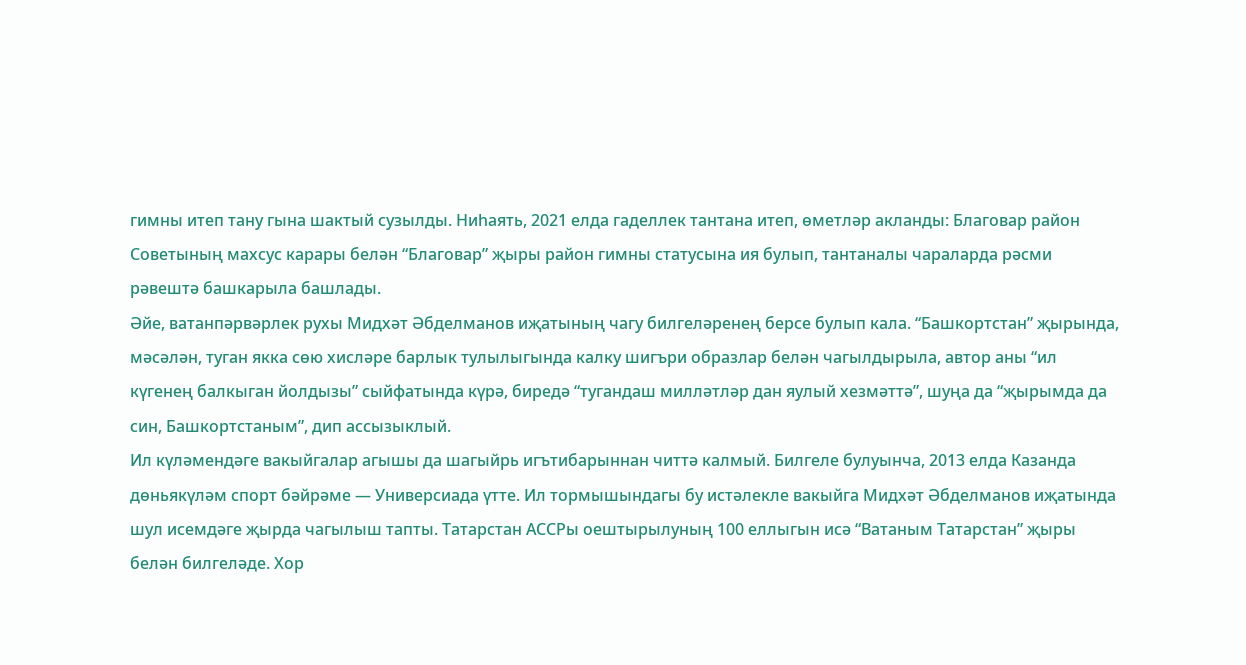гимны итеп тану гына шактый сузылды. Ниһаять, 2021 елда гаделлек тантана итеп, өметләр акланды: Благовар район Советының махсус карары белән “Благовар” җыры район гимны статусына ия булып, тантаналы чараларда рәсми рәвештә башкарыла башлады.
Әйе, ватанпәрвәрлек рухы Мидхәт Әбделманов иҗатының чагу билгеләренең берсе булып кала. “Башкортстан” җырында, мәсәлән, туган якка сөю хисләре барлык тулылыгында калку шигъри образлар белән чагылдырыла, автор аны “ил күгенең балкыган йолдызы” сыйфатында күрә, биредә “тугандаш милләтләр дан яулый хезмәттә”, шуңа да “җырымда да син, Башкортстаным”, дип ассызыклый.
Ил күләмендәге вакыйгалар агышы да шагыйрь игътибарыннан читтә калмый. Билгеле булуынча, 2013 елда Казанда дөньякүләм спорт бәйрәме — Универсиада үтте. Ил тормышындагы бу истәлекле вакыйга Мидхәт Әбделманов иҗатында шул исемдәге җырда чагылыш тапты. Татарстан АССРы оештырылуның 100 еллыгын исә “Ватаным Татарстан” җыры белән билгеләде. Хор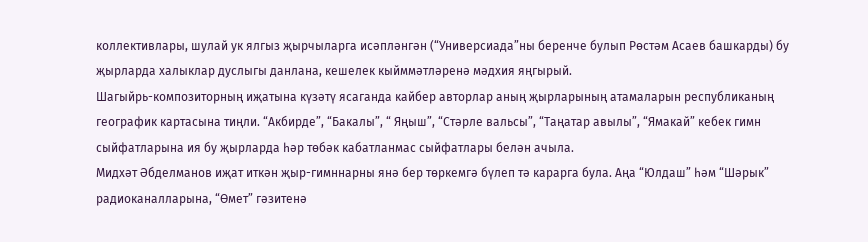коллективлары, шулай ук ялгыз җырчыларга исәпләнгән (“Универсиада”ны беренче булып Рөстәм Асаев башкарды) бу җырларда халыклар дуслыгы данлана, кешелек кыйммәтләренә мәдхия яңгырый.
Шагыйрь-композиторның иҗатына күзәтү ясаганда кайбер авторлар аның җырларының атамаларын республиканың географик картасына тиңли. “Акбирде”, “Бакалы”, “ Яңыш”, “Стәрле вальсы”, “Таңатар авылы”, “Ямакай” кебек гимн сыйфатларына ия бу җырларда һәр төбәк кабатланмас сыйфатлары белән ачыла.
Мидхәт Әбделманов иҗат иткән җыр-гимннарны янә бер төркемгә бүлеп тә карарга була. Аңа “Юлдаш” һәм “Шәрык” радиоканалларына, “Өмет” гәзитенә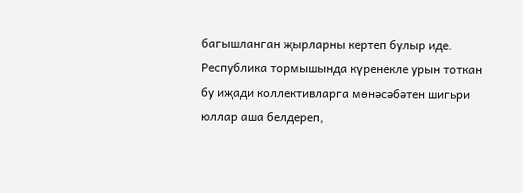багышланган җырларны кертеп булыр иде. Республика тормышында күренекле урын тоткан бу иҗади коллективларга мөнәсәбәтен шигьри юллар аша белдереп,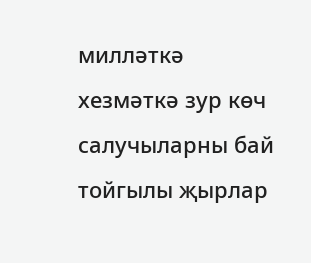милләткә хезмәткә зур көч салучыларны бай тойгылы җырлар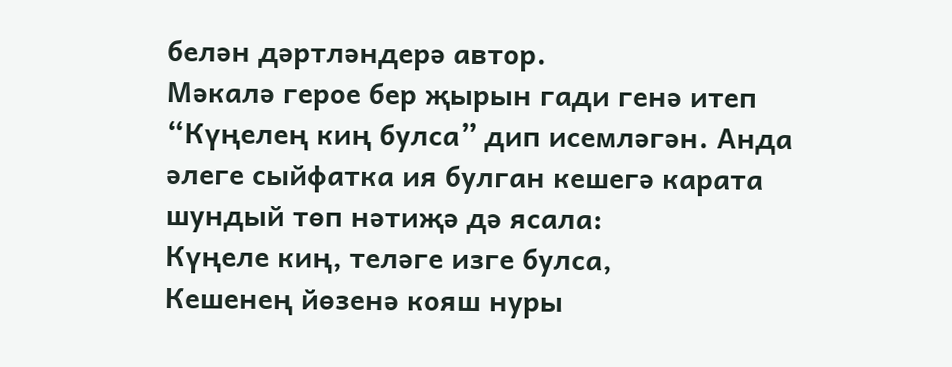белән дәртләндерә автор.
Мәкалә герое бер җырын гади генә итеп “Күңелең киң булса” дип исемләгән. Анда әлеге сыйфатка ия булган кешегә карата шундый төп нәтиҗә дә ясала:
Күңеле киң, теләге изге булса,
Кешенең йөзенә кояш нуры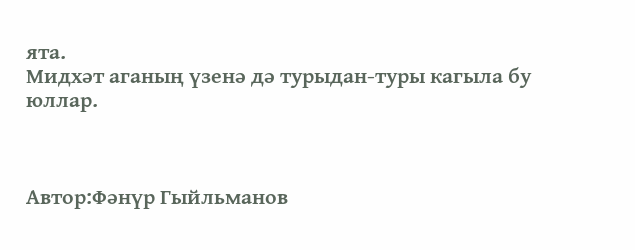ята.
Мидхәт аганың үзенә дә турыдан-туры кагыла бу юллар.



Автор:Фәнүр Гыйльманов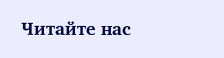Читайте нас